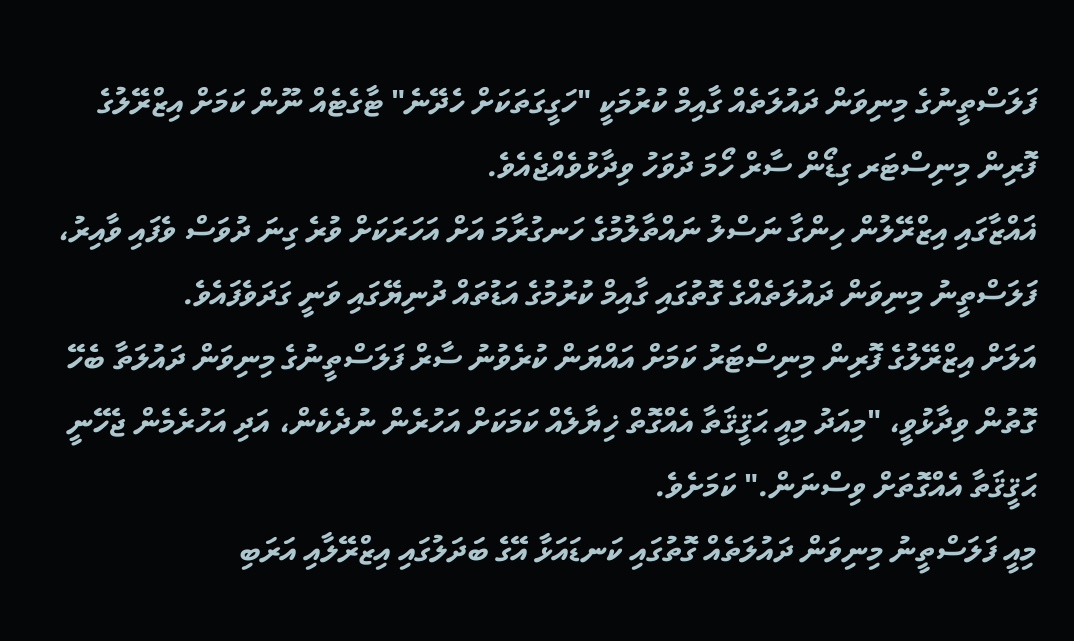ފަލަސްތީނުގެ މިނިވަން ދައުލަތެއް ގާއިމް ކުރުމަކީ "ހަގީގަތަކަށް ހެދޭނެ" ޓާގެޓެއް ނޫން ކަމަށް އިޒްރޭލުގެ ފޮރިން މިނިސްޓަރ ގިޑޯން ސާރް ހޯމަ ދުވަހު ވިދާޅުވެއްޖެއެވެ.
ޣައްޒާގައި އިޒްރޭލުން ހިންގާ ނަސްލު ނައްތާލުމުގެ ހަނގުރާމަ އަށް އަހަރަކަށް ވުރެ ގިނަ ދުވަސް ވެފައި ވާއިރު، ފަލަސްތީނު މިނިވަން ދައުލަތެއްގެ ގޮތުގައި ގާއިމް ކުރުމުގެ އަޑުތައް ދުނިޔޭގައި ވަނީ ގަދަވެފައެވެ.
އަލަށް އިޒްރޭލުގެ ފޮރިން މިނިސްޓަރު ކަމަށް އައްޔަން ކުރެވުނު ސާރް ފަލަސްތީނުގެ މިނިވަން ދައުލަތާ ބެހޭ ގޮތުން ވިދާޅުވީ، "މިއަދު މިއީ ޙަޤީޤަތާ އެއްގޮތް ޚިޔާލެއް ކަމަކަށް އަހުރެން ނުދެކެން، އަދި އަހުރެމެން ޖެހޭނީ ޙަޤީޤަތާ އެއްގޮތަށް ވިސްނަން." ކަމަށެވެ.
މިއީ ފަލަސްތީނު މިނިވަން ދައުލަތެއް ގޮތުގައި ކަނޑައަޅާ އޭގެ ބަދަލުގައި އިޒްރޭލާއި އަރަބި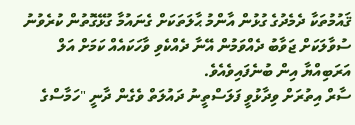ޤައުމުތަކާ ދެމެދުގެ ގުޅުން އާންމު ޙާލަތަކަށް ގެނައުމާ ގުޅޭގޮތުން ކުރެވުނު ސުވާލަކަށް ޖަވާބު ދެއްވަމުން އޭނާ ދެއްކެވި ވާހަކައެއް ކަމަށް އަލް އަރަބިއްޔާ އިން ބުނެފައިވެއެވެ.
ސާރް އިތުރަށް ވިދާޅުވީ ފަލަސްތީނު ދައުލަތް ވެގެން ދާނީ "ހަމާސްގެ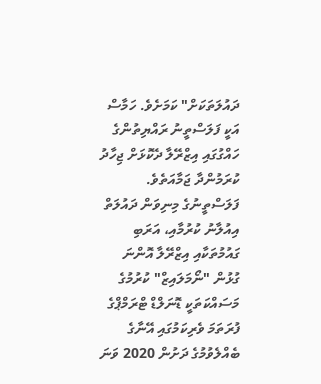ދައުލަތަކަށް" ކަމަށެވެ. ހަމާސް އަކީ ފަލަސްތީނު ރައްޔިތުންގެ ހައްގުގައި އިޒްރޭލާ ދެކޮޅަށް ޖިހާދު ކުރަމުންދާ ޖަމާއަތެވެ.
ފަލަސްތީނުގެ މިނިވަން ދައުލަތް އިއުލާނު ކުރުމާއި، އަރަބި ގައުމުތަކާއި އިޒްރޭލާ އޮންނަ ގުޅުން "ނޯމަލައިޒް" ކުރުމުގެ މަސައްކަތަކީ ޑޮނަލްޑް ޓްރަމްޕްގެ ފުރަތަމަ ވެރިކަމުގައި އޭނާގެ ބެއްލެވުމުގެ ދަށުން 2020 ވަނަ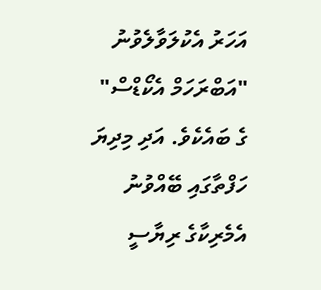އަހަރު އެކުލަވާލެވުނު "އަބްރަހަމް އެކޯޑްސް" ގެ ބައެކެވެ. އަދި މިދިޔަ ހަފްތާގައި ބޭއްވުނު އެމެރިކާގެ ރިޔާސީ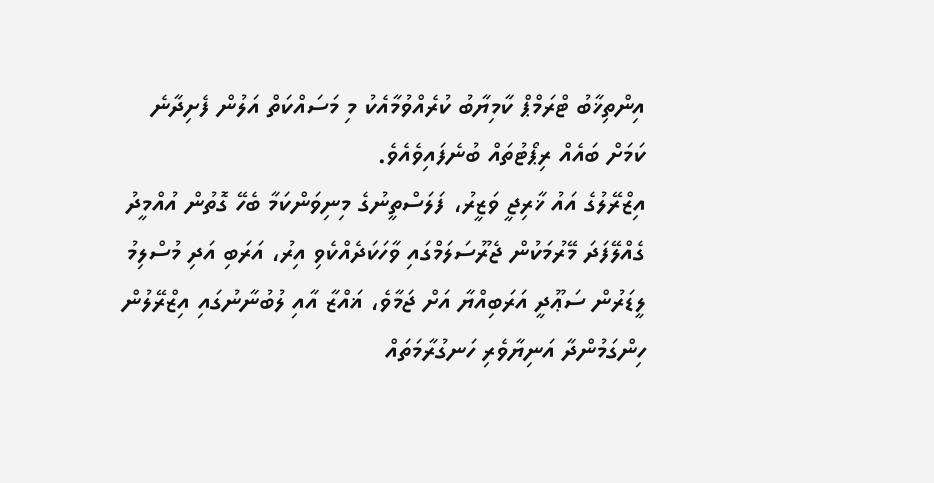އިންތިޚާބު ޓްރަމްޕް ކާމިޔާބު ކުރެއްވުމާއެކު މި މަސައްކަތް އަލުން ފެށިދާނެ ކަމަށް ބައެއް ރިޕޯޓުތައް ބުނެފައިވެއެވެ.
އިޒްރޭލުގެ އައު ޚާރިޖީ ވަޒީރު، ފަލަސްތީނުގެ މިނިވަންކަމާ ބެހޭ ގޮތުން އުއްމީދު ގެއްލޭފަދަ މޭރުމަކުން ޖެރޫސަލަމްގައި ވާހަކަދެއްކެވި އިރު، އަރަބި އަދި މުސްލިމު ލީޑަރުން ސަޢޫދީ އަރަބިއްޔާ އަށް ޖަމާވެ، ޣައްޒާ އާއި ލުބުނާނުގައި އިޒްރޭލުން ހިންގަމުންދާ އަނިޔާވެރި ހަނގުރާމަތައް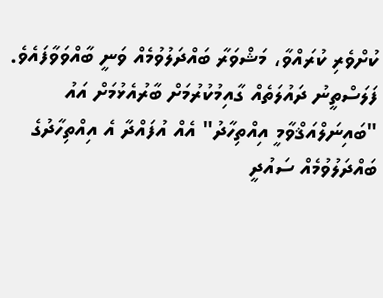ކުށްވެރި ކުރައްވާ، މަޝްވަރާ ބައްދަލުވުމެއް ވަނީ ބާއްވަވާފައެވެ.
ފަލަސްތީނު ދައުލަތެއް ގާއިމުކުރުމަށް ބާރުއެޅުމަށް އައު "ބައިނަލްއަޤްވާމީ އިއްތިހާދު" އެއް އުފައްދާ އެ އިއްތިހާދުގެ ބައްދަލުވުމެއް ސައުދީ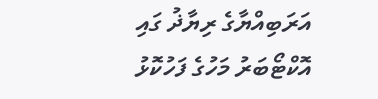އަރަބިއްޔާގެ ރިޔާޛު ގައި އޮކްޓޯބަރު މަހުގެ ފަހުކޮޅު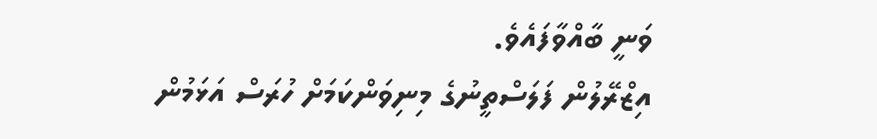ވަނީ ބާއްވާފައެވެ.
އިޒްރޭލުން ފަލަސްތީނުގެ މިނިވަންކަމަށް ހުރަސް އަޅަމުން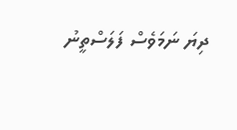ދިޔަ ނަމަވެސް ފަލަސްތީނު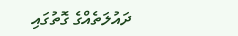ދައުލަތެއްގެ ގޮތުގައި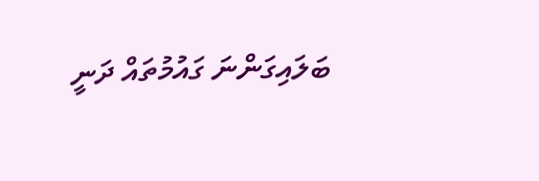ބަލައިގަންނަ ގައުމުތައް ދަނީ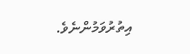އިތުރުވަމުންނެވެ.